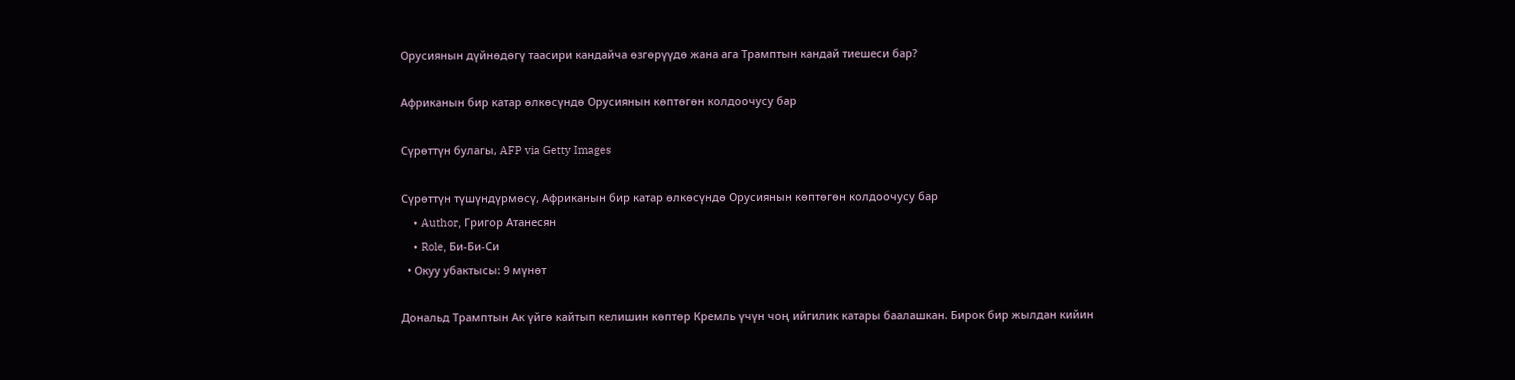Орусиянын дүйнөдөгү таасири кандайча өзгөрүүдө жана ага Трамптын кандай тиешеси бар?

Африканын бир катар өлкөсүндө Орусиянын көптөгөн колдоочусу бар

Сүрөттүн булагы, AFP via Getty Images

Сүрөттүн түшүндүрмөсү, Африканын бир катар өлкөсүндө Орусиянын көптөгөн колдоочусу бар
    • Author, Григор Атанесян
    • Role, Би-Би-Си
  • Окуу убактысы: 9 мүнөт

Дональд Трамптын Ак үйгө кайтып келишин көптөр Кремль үчүн чоң ийгилик катары баалашкан. Бирок бир жылдан кийин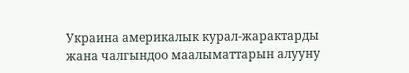Украина америкалык курал-жарактарды жана чалгындоо маалыматтарын алууну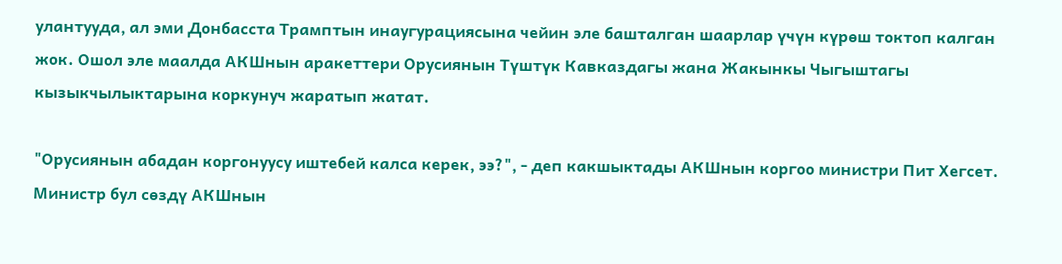улантууда, ал эми Донбасста Трамптын инаугурациясына чейин эле башталган шаарлар үчүн күрөш токтоп калган жок. Ошол эле маалда АКШнын аракеттери Орусиянын Түштүк Кавказдагы жана Жакынкы Чыгыштагы кызыкчылыктарына коркунуч жаратып жатат.

"Орусиянын абадан коргонуусу иштебей калса керек, ээ?", - деп какшыктады АКШнын коргоо министри Пит Хегсет. Министр бул сөздү АКШнын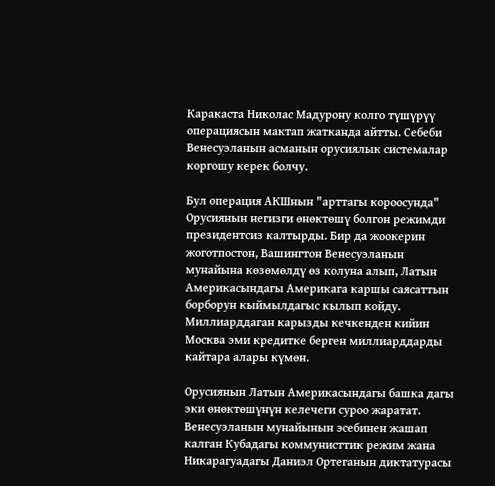Каракаста Николас Мадурону колго түшүрүү операциясын мактап жатканда айтты. Себеби Венесуэланын асманын орусиялык системалар коргошу керек болчу.

Бул операция АКШнын "арттагы короосунда" Орусиянын негизги өнөктөшү болгон режимди президентсиз калтырды. Бир да жоокерин жоготпостон, Вашингтон Венесуэланын мунайына көзөмөлдү өз колуна алып, Латын Америкасындагы Америкага каршы саясаттын борборун кыймылдагыс кылып койду. Миллиарддаган карызды кечкенден кийин Москва эми кредитке берген миллиарддарды кайтара алары күмөн.

Орусиянын Латын Америкасындагы башка дагы эки өнөктөшүнүн келечеги суроо жаратат. Венесуэланын мунайынын эсебинен жашап калган Кубадагы коммунисттик режим жана Никарагуадагы Даниэл Ортеганын диктатурасы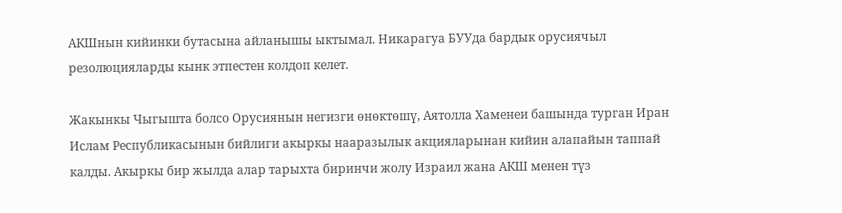АКШнын кийинки бутасына айланышы ыктымал. Никарагуа БУУда бардык орусиячыл резолюцияларды кынк этпестен колдоп келет.

Жакынкы Чыгышта болсо Орусиянын негизги өнөктөшү, Аятолла Хаменеи башында турган Иран Ислам Республикасынын бийлиги акыркы нааразылык акцияларынан кийин алапайын таппай калды. Акыркы бир жылда алар тарыхта биринчи жолу Израил жана АКШ менен түз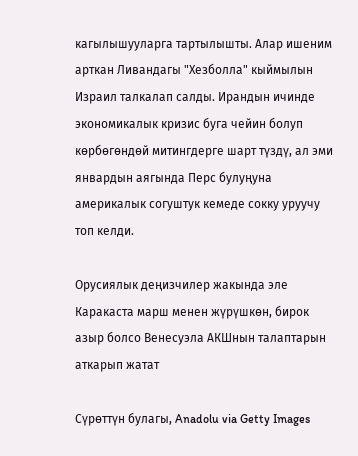кагылышууларга тартылышты. Алар ишеним арткан Ливандагы "Хезболла" кыймылын Израил талкалап салды. Ирандын ичинде экономикалык кризис буга чейин болуп көрбөгөндөй митингдерге шарт түздү, ал эми январдын аягында Перс булуңуна америкалык согуштук кемеде сокку уруучу топ келди.

Орусиялык деңизчилер жакында эле Каракаста марш менен жүрүшкөн, бирок азыр болсо Венесуэла АКШнын талаптарын аткарып жатат

Сүрөттүн булагы, Anadolu via Getty Images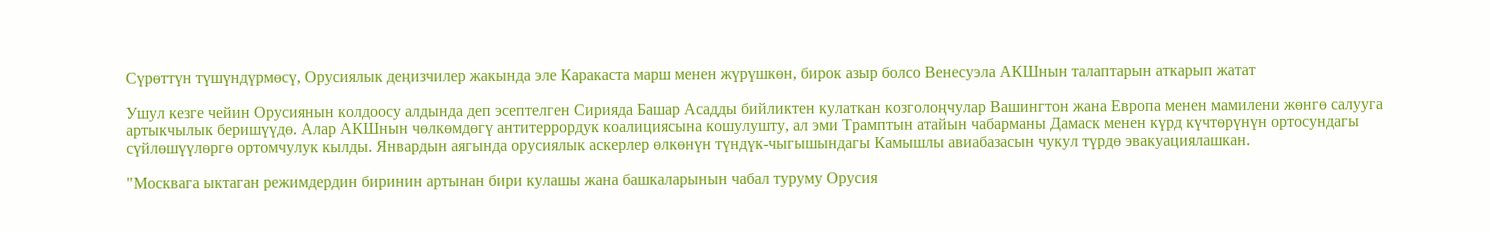Сүрөттүн түшүндүрмөсү, Орусиялык деңизчилер жакында эле Каракаста марш менен жүрүшкөн, бирок азыр болсо Венесуэла АКШнын талаптарын аткарып жатат

Ушул кезге чейин Орусиянын колдоосу алдында деп эсептелген Сирияда Башар Асадды бийликтен кулаткан козголоңчулар Вашингтон жана Европа менен мамилени жөнгө салууга артыкчылык беришүүдө. Алар АКШнын чөлкөмдөгү антитеррордук коалициясына кошулушту, ал эми Трамптын атайын чабарманы Дамаск менен күрд күчтөрүнүн ортосундагы сүйлөшүүлөргө ортомчулук кылды. Январдын аягында орусиялык аскерлер өлкөнүн түндүк-чыгышындагы Камышлы авиабазасын чукул түрдө эвакуациялашкан.

"Москвага ыктаган режимдердин биринин артынан бири кулашы жана башкаларынын чабал туруму Орусия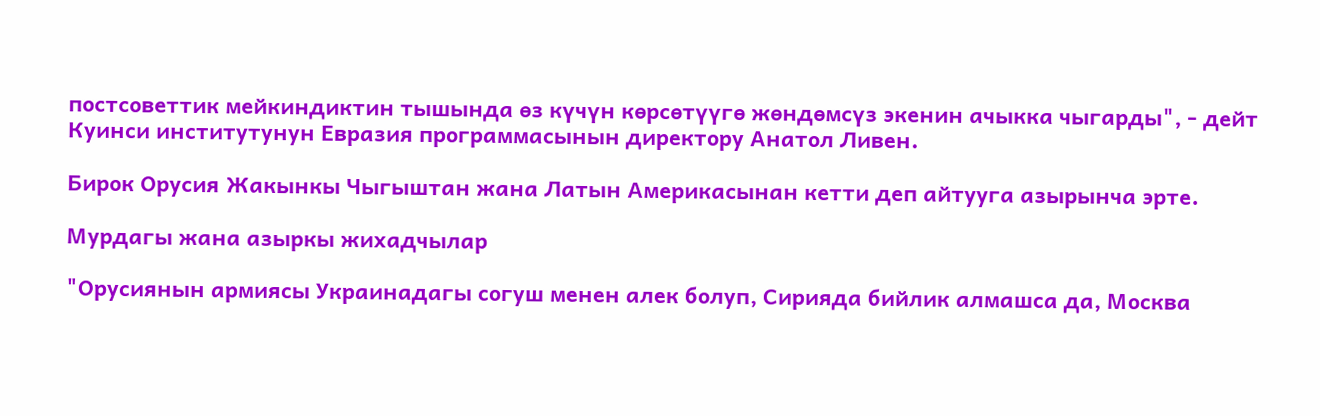постсоветтик мейкиндиктин тышында өз күчүн көрсөтүүгө жөндөмсүз экенин ачыкка чыгарды", - дейт Куинси институтунун Евразия программасынын директору Анатол Ливен.

Бирок Орусия Жакынкы Чыгыштан жана Латын Америкасынан кетти деп айтууга азырынча эрте.

Мурдагы жана азыркы жихадчылар

"Орусиянын армиясы Украинадагы согуш менен алек болуп, Сирияда бийлик алмашса да, Москва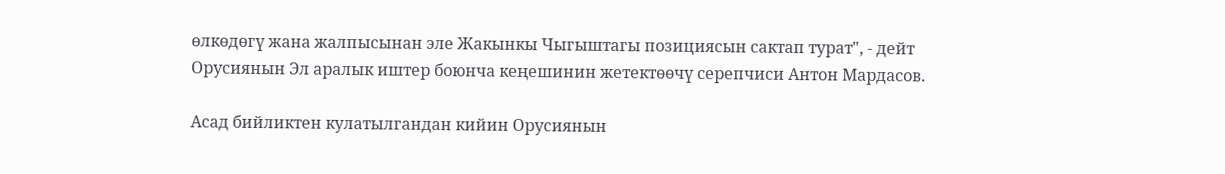өлкөдөгү жана жалпысынан эле Жакынкы Чыгыштагы позициясын сактап турат", - дейт Орусиянын Эл аралык иштер боюнча кеңешинин жетектөөчү серепчиси Антон Мардасов.

Асад бийликтен кулатылгандан кийин Орусиянын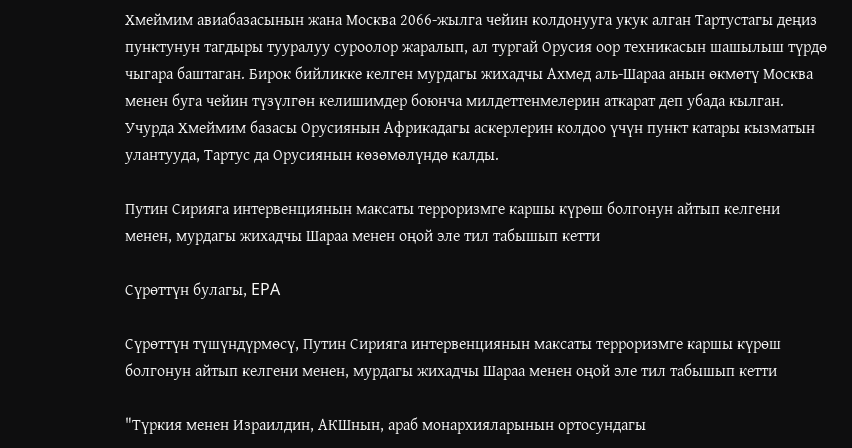Хмеймим авиабазасынын жана Москва 2066-жылга чейин колдонууга укук алган Тартустагы деңиз пунктунун тагдыры тууралуу суроолор жаралып, ал тургай Орусия оор техникасын шашылыш түрдө чыгара баштаган. Бирок бийликке келген мурдагы жихадчы Ахмед аль-Шараа анын өкмөтү Москва менен буга чейин түзүлгөн келишимдер боюнча милдеттенмелерин аткарат деп убада кылган. Учурда Хмеймим базасы Орусиянын Африкадагы аскерлерин колдоо үчүн пункт катары кызматын улантууда, Тартус да Орусиянын көзөмөлүндө калды.

Путин Сирияга интервенциянын максаты терроризмге каршы күрөш болгонун айтып келгени менен, мурдагы жихадчы Шараа менен оңой эле тил табышып кетти

Сүрөттүн булагы, EPA

Сүрөттүн түшүндүрмөсү, Путин Сирияга интервенциянын максаты терроризмге каршы күрөш болгонун айтып келгени менен, мурдагы жихадчы Шараа менен оңой эле тил табышып кетти

"Түркия менен Израилдин, АКШнын, араб монархияларынын ортосундагы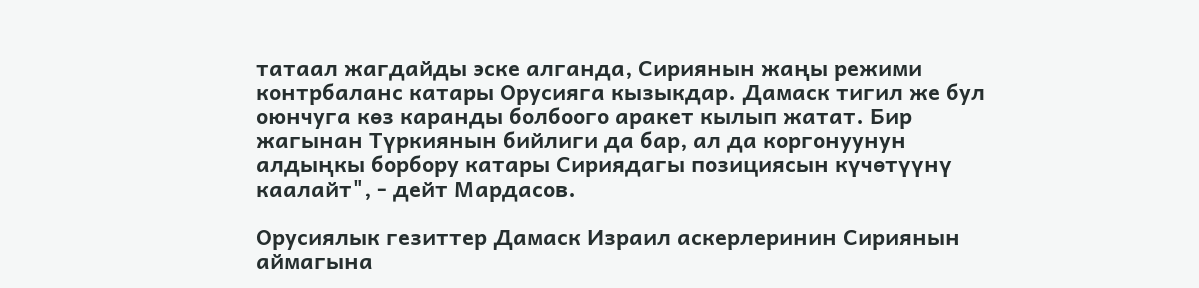татаал жагдайды эске алганда, Сириянын жаңы режими контрбаланс катары Орусияга кызыкдар. Дамаск тигил же бул оюнчуга көз каранды болбоого аракет кылып жатат. Бир жагынан Түркиянын бийлиги да бар, ал да коргонуунун алдыңкы борбору катары Сириядагы позициясын күчөтүүнү каалайт", - дейт Мардасов.

Орусиялык гезиттер Дамаск Израил аскерлеринин Сириянын аймагына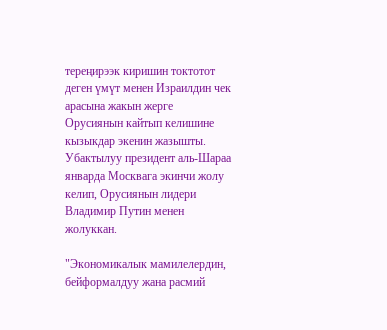тереңирээк киришин токтотот деген үмүт менен Израилдин чек арасына жакын жерге Орусиянын кайтып келишине кызыкдар экенин жазышты. Убактылуу президент аль-Шараа январда Москвага экинчи жолу келип, Орусиянын лидери Владимир Путин менен жолуккан.

"Экономикалык мамилелердин, бейформалдуу жана расмий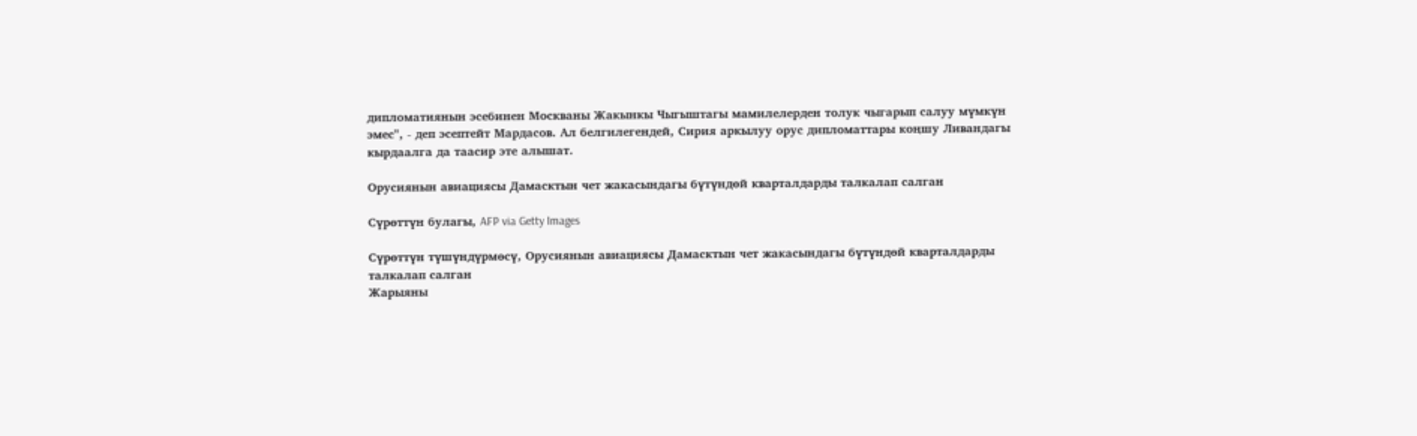дипломатиянын эсебинен Москваны Жакынкы Чыгыштагы мамилелерден толук чыгарып салуу мүмкүн эмес", - деп эсептейт Мардасов. Ал белгилегендей, Сирия аркылуу орус дипломаттары коңшу Ливандагы кырдаалга да таасир эте алышат.

Орусиянын авиациясы Дамасктын чет жакасындагы бүтүндөй кварталдарды талкалап салган

Сүрөттүн булагы, AFP via Getty Images

Сүрөттүн түшүндүрмөсү, Орусиянын авиациясы Дамасктын чет жакасындагы бүтүндөй кварталдарды талкалап салган
Жарыяны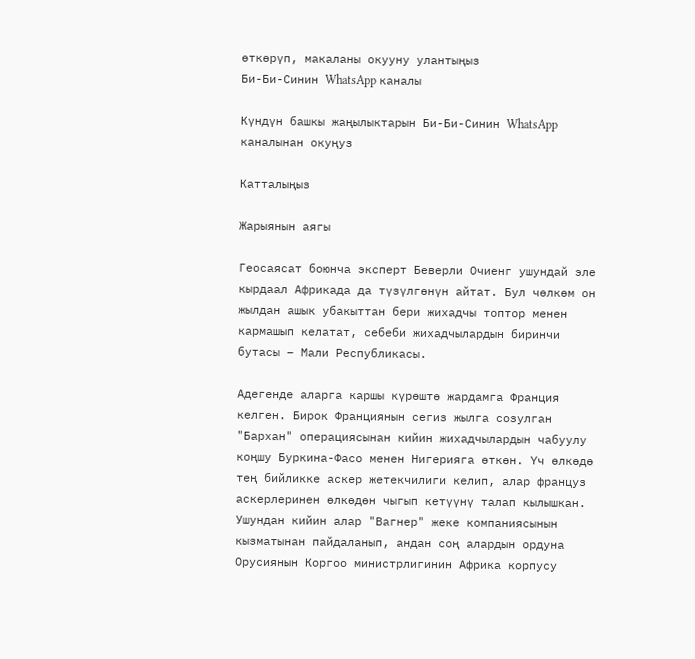өткөрүп, макаланы окууну улантыңыз
Би-Би-Синин WhatsApp каналы

Күндүн башкы жаңылыктарын Би-Би-Синин WhatsApp каналынан окуңуз

Катталыңыз

Жарыянын аягы

Геосаясат боюнча эксперт Беверли Очиенг ушундай эле кырдаал Африкада да түзүлгөнүн айтат. Бул чөлкөм он жылдан ашык убакыттан бери жихадчы топтор менен кармашып келатат, себеби жихадчылардын биринчи бутасы – Мали Республикасы.

Адегенде аларга каршы күрөштө жардамга Франция келген. Бирок Франциянын сегиз жылга созулган "Бархан" операциясынан кийин жихадчылардын чабуулу коңшу Буркина-Фасо менен Нигерияга өткөн. Үч өлкөдө тең бийликке аскер жетекчилиги келип, алар француз аскерлеринен өлкөдөн чыгып кетүүнү талап кылышкан. Ушундан кийин алар "Вагнер" жеке компаниясынын кызматынан пайдаланып, андан соң алардын ордуна Орусиянын Коргоо министрлигинин Африка корпусу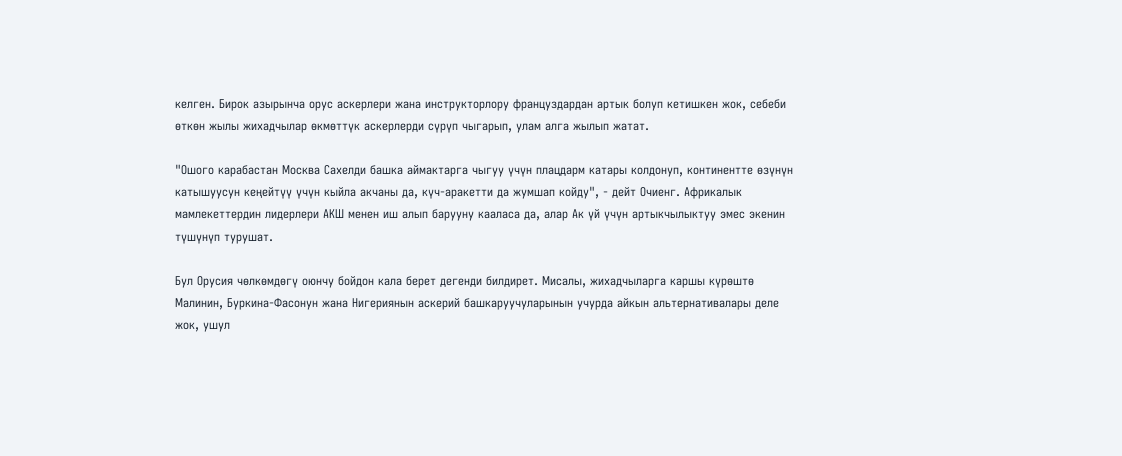келген. Бирок азырынча орус аскерлери жана инструкторлору француздардан артык болуп кетишкен жок, себеби өткөн жылы жихадчылар өкмөттүк аскерлерди сүрүп чыгарып, улам алга жылып жатат.

"Ошого карабастан Москва Сахелди башка аймактарга чыгуу үчүн плацдарм катары колдонуп, континентте өзүнүн катышуусун кеңейтүү үчүн кыйла акчаны да, күч-аракетти да жумшап койду", - дейт Очиенг. Африкалык мамлекеттердин лидерлери АКШ менен иш алып барууну кааласа да, алар Ак үй үчүн артыкчылыктуу эмес экенин түшүнүп турушат.

Бул Орусия чөлкөмдөгү оюнчу бойдон кала берет дегенди билдирет. Мисалы, жихадчыларга каршы күрөштө Малинин, Буркина-Фасонун жана Нигериянын аскерий башкаруучуларынын учурда айкын альтернативалары деле жок, ушул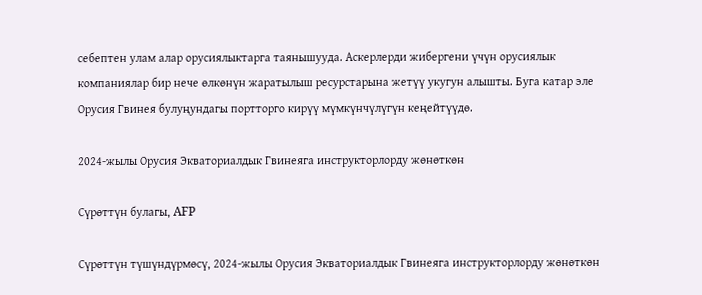себептен улам алар орусиялыктарга таянышууда. Аскерлерди жибергени үчүн орусиялык компаниялар бир нече өлкөнүн жаратылыш ресурстарына жетүү укугун алышты. Буга катар эле Орусия Гвинея булуңундагы портторго кирүү мүмкүнчүлүгүн кеңейтүүдө.

2024-жылы Орусия Экваториалдык Гвинеяга инструкторлорду жөнөткөн

Сүрөттүн булагы, AFP

Сүрөттүн түшүндүрмөсү, 2024-жылы Орусия Экваториалдык Гвинеяга инструкторлорду жөнөткөн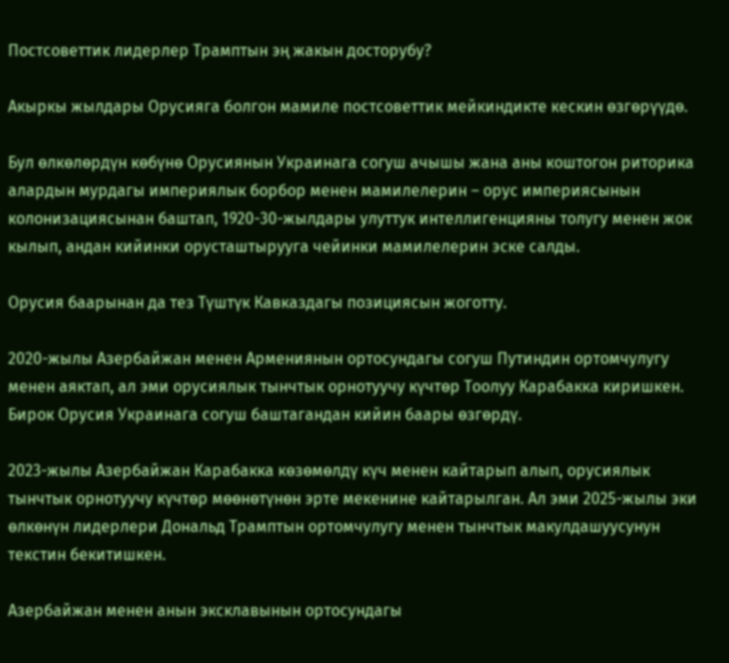Постсоветтик лидерлер Трамптын эң жакын досторубу?

Акыркы жылдары Орусияга болгон мамиле постсоветтик мейкиндикте кескин өзгөрүүдө.

Бул өлкөлөрдүн көбүнө Орусиянын Украинага согуш ачышы жана аны коштогон риторика алардын мурдагы империялык борбор менен мамилелерин – орус империясынын колонизациясынан баштап, 1920-30-жылдары улуттук интеллигенцияны толугу менен жок кылып, андан кийинки орусташтырууга чейинки мамилелерин эске салды.

Орусия баарынан да тез Түштүк Кавказдагы позициясын жоготту.

2020-жылы Азербайжан менен Армениянын ортосундагы согуш Путиндин ортомчулугу менен аяктап, ал эми орусиялык тынчтык орнотуучу күчтөр Тоолуу Карабакка киришкен. Бирок Орусия Украинага согуш баштагандан кийин баары өзгөрдү.

2023-жылы Азербайжан Карабакка көзөмөлдү күч менен кайтарып алып, орусиялык тынчтык орнотуучу күчтөр мөөнөтүнөн эрте мекенине кайтарылган. Ал эми 2025-жылы эки өлкөнүн лидерлери Дональд Трамптын ортомчулугу менен тынчтык макулдашуусунун текстин бекитишкен.

Азербайжан менен анын эксклавынын ортосундагы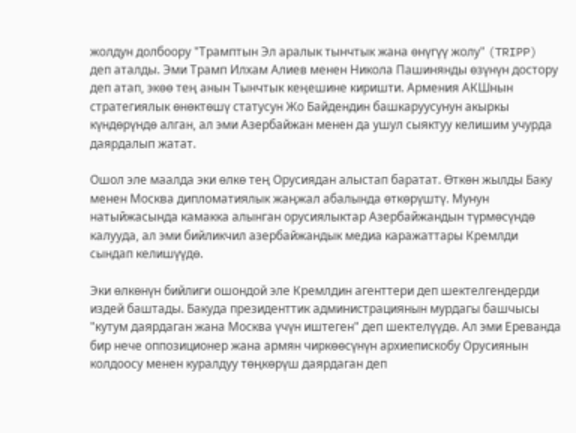жолдун долбоору "Трамптын Эл аралык тынчтык жана өнүгүү жолу" (TRIPP) деп аталды. Эми Трамп Илхам Алиев менен Никола Пашинянды өзүнүн достору деп атап, экөө тең анын Тынчтык кеңешине киришти. Армения АКШнын стратегиялык өнөктөшү статусун Жо Байдендин башкаруусунун акыркы күндөрүндө алган, ал эми Азербайжан менен да ушул сыяктуу келишим учурда даярдалып жатат.

Ошол эле маалда эки өлкө тең Орусиядан алыстап баратат. Өткөн жылды Баку менен Москва дипломатиялык жаңжал абалында өткөрүштү. Мунун натыйжасында камакка алынган орусиялыктар Азербайжандын түрмөсүндө калууда, ал эми бийликчил азербайжандык медиа каражаттары Кремлди сындап келишүүдө.

Эки өлкөнүн бийлиги ошондой эле Кремлдин агенттери деп шектелгендерди издей баштады. Бакуда президенттик администрациянын мурдагы башчысы "кутум даярдаган жана Москва үчүн иштеген" деп шектелүүдө. Ал эми Ереванда бир нече оппозиционер жана армян чиркөөсүнүн архиепискобу Орусиянын колдоосу менен куралдуу төңкөрүш даярдаган деп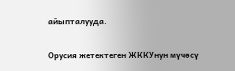айыпталууда.

Орусия жетектеген ЖККУнун мүчөсү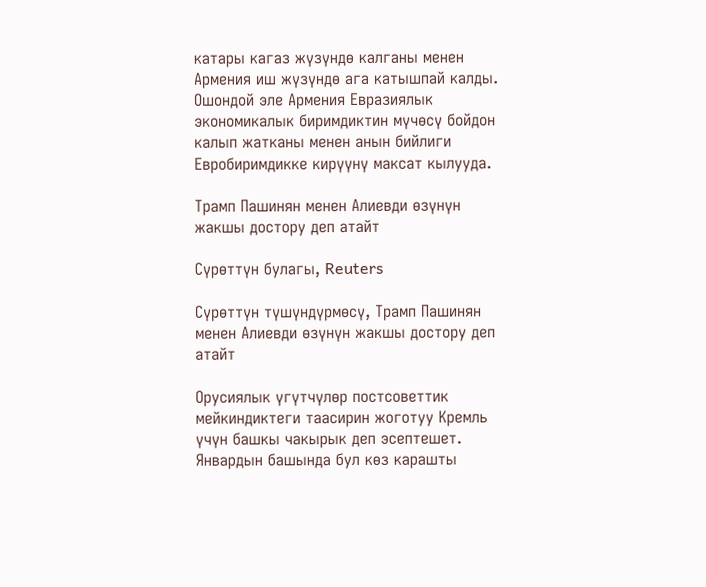катары кагаз жүзүндө калганы менен Армения иш жүзүндө ага катышпай калды. Ошондой эле Армения Евразиялык экономикалык биримдиктин мүчөсү бойдон калып жатканы менен анын бийлиги Евробиримдикке кирүүнү максат кылууда.

Трамп Пашинян менен Алиевди өзүнүн жакшы достору деп атайт

Сүрөттүн булагы, Reuters

Сүрөттүн түшүндүрмөсү, Трамп Пашинян менен Алиевди өзүнүн жакшы достору деп атайт

Орусиялык үгүтчүлөр постсоветтик мейкиндиктеги таасирин жоготуу Кремль үчүн башкы чакырык деп эсептешет. Январдын башында бул көз карашты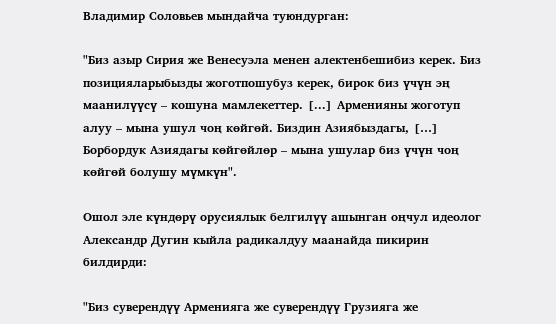Владимир Соловьев мындайча туюндурган:

"Биз азыр Сирия же Венесуэла менен алектенбешибиз керек. Биз позицияларыбызды жоготпошубуз керек, бирок биз үчүн эң маанилүүсү – кошуна мамлекеттер. [...] Арменияны жоготуп алуу – мына ушул чоң көйгөй. Биздин Азиябыздагы, […] Борбордук Азиядагы көйгөйлөр – мына ушулар биз үчүн чоң көйгөй болушу мүмкүн".

Ошол эле күндөрү орусиялык белгилүү ашынган оңчул идеолог Александр Дугин кыйла радикалдуу маанайда пикирин билдирди:

"Биз суверендүү Арменияга же суверендүү Грузияга же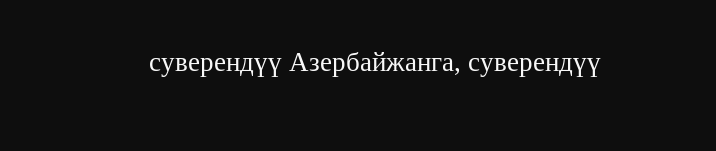суверендүү Азербайжанга, суверендүү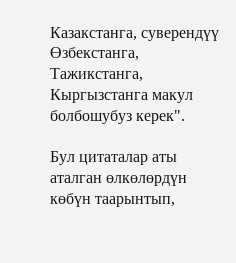Казакстанга, суверендүү Өзбекстанга, Тажикстанга, Кыргызстанга макул болбошубуз керек".

Бул цитаталар аты аталган өлкөлөрдүн көбүн таарынтып,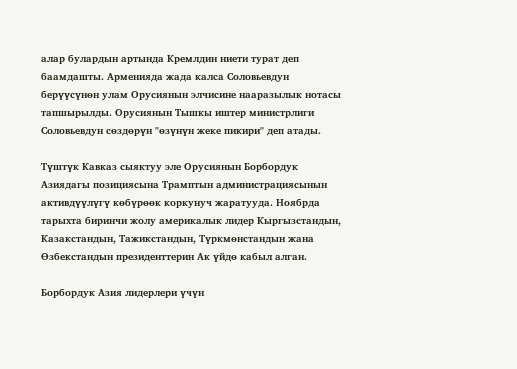алар булардын артында Кремлдин ниети турат деп баамдашты. Арменияда жада калса Соловьевдун берүүсүнөн улам Орусиянын элчисине нааразылык нотасы тапшырылды. Орусиянын Тышкы иштер министрлиги Соловьевдун сөздөрүн "өзүнүн жеке пикири" деп атады.

Түштүк Кавказ сыяктуу эле Орусиянын Борбордук Азиядагы позициясына Трамптын администрациясынын активдүүлүгү көбүрөөк коркунуч жаратууда. Ноябрда тарыхта биринчи жолу америкалык лидер Кыргызстандын, Казакстандын, Тажикстандын, Түркмөнстандын жана Өзбекстандын президенттерин Ак үйдө кабыл алган.

Борбордук Азия лидерлери үчүн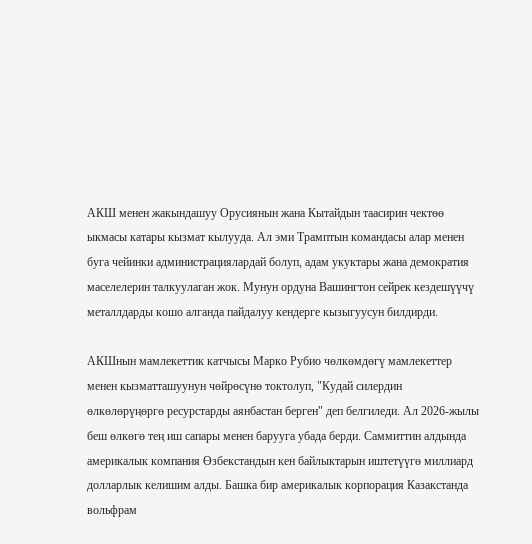АКШ менен жакындашуу Орусиянын жана Кытайдын таасирин чектөө ыкмасы катары кызмат кылууда. Ал эми Трамптын командасы алар менен буга чейинки администрациялардай болуп, адам укуктары жана демократия маселелерин талкуулаган жок. Мунун ордуна Вашингтон сейрек кездешүүчү металлдарды кошо алганда пайдалуу кендерге кызыгуусун билдирди.

АКШнын мамлекеттик катчысы Марко Рубио чөлкөмдөгү мамлекеттер менен кызматташуунун чөйрөсүнө токтолуп, "Кудай силердин өлкөлөрүңөргө ресурстарды аянбастан берген" деп белгиледи. Ал 2026-жылы беш өлкөгө тең иш сапары менен барууга убада берди. Саммиттин алдында америкалык компания Өзбекстандын кен байлыктарын иштетүүгө миллиард долларлык келишим алды. Башка бир америкалык корпорация Казакстанда вольфрам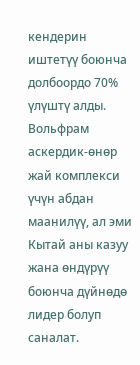кендерин иштетүү боюнча долбоордо 70% үлүштү алды. Вольфрам аскердик-өнөр жай комплекси үчүн абдан маанилүү, ал эми Кытай аны казуу жана өндүрүү боюнча дүйнөдө лидер болуп саналат.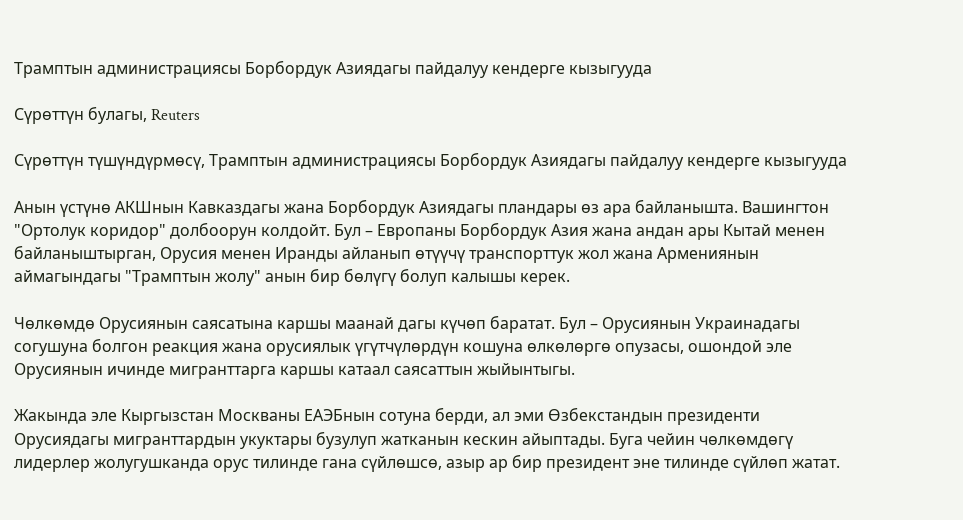Трамптын администрациясы Борбордук Азиядагы пайдалуу кендерге кызыгууда

Сүрөттүн булагы, Reuters

Сүрөттүн түшүндүрмөсү, Трамптын администрациясы Борбордук Азиядагы пайдалуу кендерге кызыгууда

Анын үстүнө АКШнын Кавказдагы жана Борбордук Азиядагы пландары өз ара байланышта. Вашингтон "Ортолук коридор" долбоорун колдойт. Бул – Европаны Борбордук Азия жана андан ары Кытай менен байланыштырган, Орусия менен Иранды айланып өтүүчү транспорттук жол жана Армениянын аймагындагы "Трамптын жолу" анын бир бөлүгү болуп калышы керек.

Чөлкөмдө Орусиянын саясатына каршы маанай дагы күчөп баратат. Бул – Орусиянын Украинадагы согушуна болгон реакция жана орусиялык үгүтчүлөрдүн кошуна өлкөлөргө опузасы, ошондой эле Орусиянын ичинде мигранттарга каршы катаал саясаттын жыйынтыгы.

Жакында эле Кыргызстан Москваны ЕАЭБнын сотуна берди, ал эми Өзбекстандын президенти Орусиядагы мигранттардын укуктары бузулуп жатканын кескин айыптады. Буга чейин чөлкөмдөгү лидерлер жолугушканда орус тилинде гана сүйлөшсө, азыр ар бир президент эне тилинде сүйлөп жатат.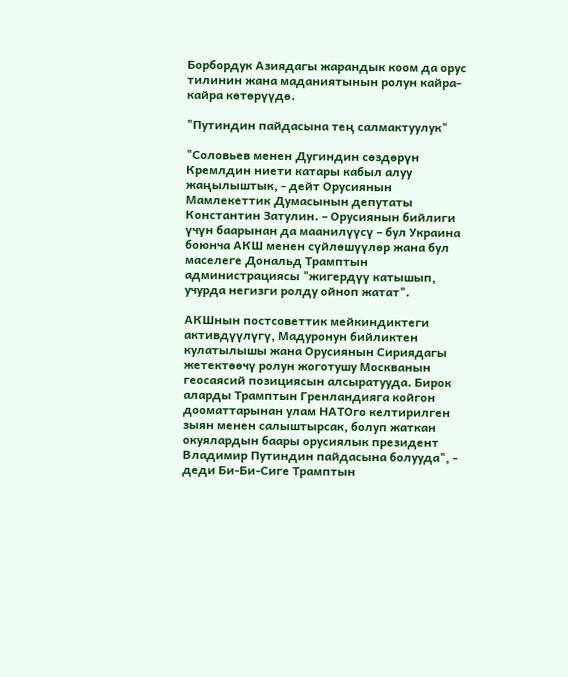Борбордук Азиядагы жарандык коом да орус тилинин жана маданиятынын ролун кайра-кайра көтөрүүдө.

"Путиндин пайдасына тең салмактуулук"

"Соловьев менен Дугиндин сөздөрүн Кремлдин ниети катары кабыл алуу жаңылыштык, - дейт Орусиянын Мамлекеттик Думасынын депутаты Константин Затулин. – Орусиянын бийлиги үчүн баарынан да маанилүүсү – бул Украина боюнча АКШ менен сүйлөшүүлөр жана бул маселеге Дональд Трамптын администрациясы "жигердүү катышып, учурда негизги ролду ойноп жатат".

АКШнын постсоветтик мейкиндиктеги активдүүлүгү, Мадуронун бийликтен кулатылышы жана Орусиянын Сириядагы жетектөөчү ролун жоготушу Москванын геосаясий позициясын алсыратууда. Бирок аларды Трамптын Гренландияга койгон дооматтарынан улам НАТОго келтирилген зыян менен салыштырсак, болуп жаткан окуялардын баары орусиялык президент Владимир Путиндин пайдасына болууда", - деди Би-Би-Сиге Трамптын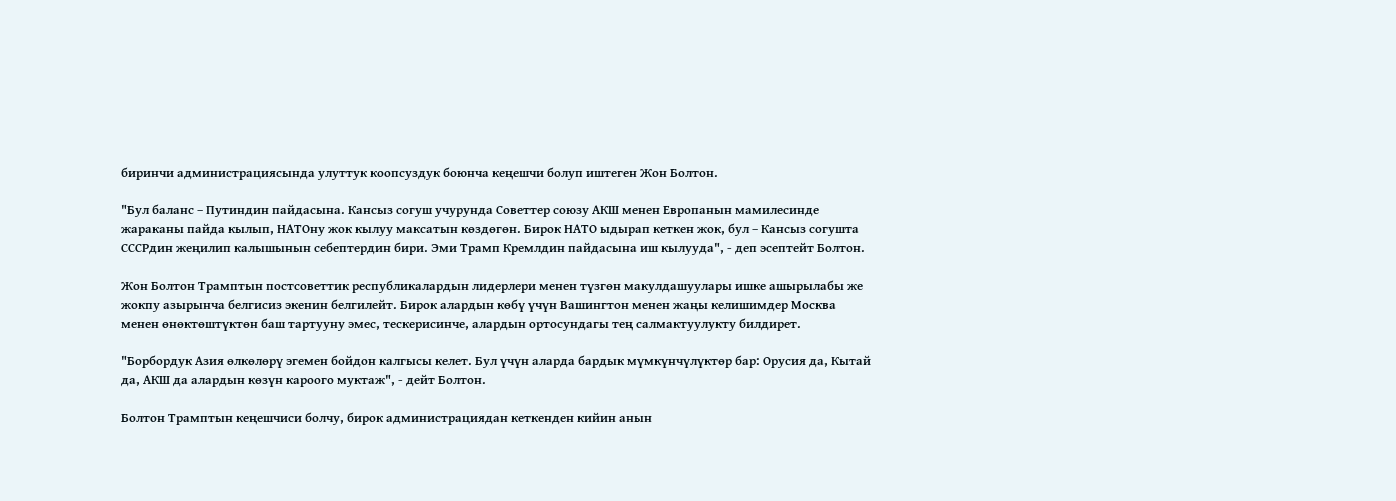биринчи администрациясында улуттук коопсуздук боюнча кеңешчи болуп иштеген Жон Болтон.

"Бул баланс – Путиндин пайдасына. Кансыз согуш учурунда Советтер союзу АКШ менен Европанын мамилесинде жараканы пайда кылып, НАТОну жок кылуу максатын көздөгөн. Бирок НАТО ыдырап кеткен жок, бул – Кансыз согушта СССРдин жеңилип калышынын себептердин бири. Эми Трамп Кремлдин пайдасына иш кылууда", - деп эсептейт Болтон.

Жон Болтон Трамптын постсоветтик республикалардын лидерлери менен түзгөн макулдашуулары ишке ашырылабы же жокпу азырынча белгисиз экенин белгилейт. Бирок алардын көбү үчүн Вашингтон менен жаңы келишимдер Москва менен өнөктөштүктөн баш тартууну эмес, тескерисинче, алардын ортосундагы тең салмактуулукту билдирет.

"Борбордук Азия өлкөлөрү эгемен бойдон калгысы келет. Бул үчүн аларда бардык мүмкүнчүлүктөр бар: Орусия да, Кытай да, АКШ да алардын көзүн кароого муктаж", - дейт Болтон.

Болтон Трамптын кеңешчиси болчу, бирок администрациядан кеткенден кийин анын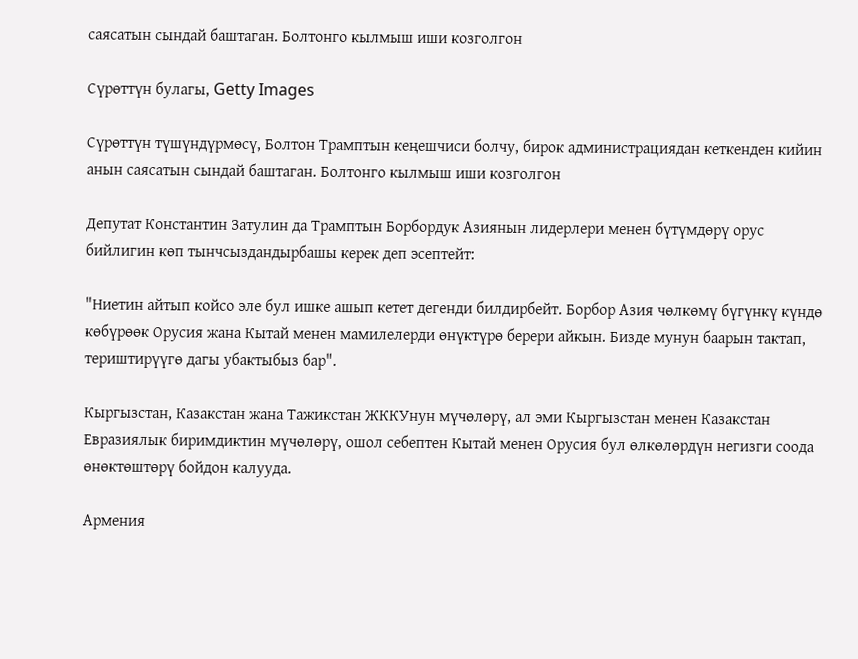саясатын сындай баштаган. Болтонго кылмыш иши козголгон

Сүрөттүн булагы, Getty Images

Сүрөттүн түшүндүрмөсү, Болтон Трамптын кеңешчиси болчу, бирок администрациядан кеткенден кийин анын саясатын сындай баштаган. Болтонго кылмыш иши козголгон

Депутат Константин Затулин да Трамптын Борбордук Азиянын лидерлери менен бүтүмдөрү орус бийлигин көп тынчсыздандырбашы керек деп эсептейт:

"Ниетин айтып койсо эле бул ишке ашып кетет дегенди билдирбейт. Борбор Азия чөлкөмү бүгүнкү күндө көбүрөөк Орусия жана Кытай менен мамилелерди өнүктүрө берери айкын. Бизде мунун баарын тактап, териштирүүгө дагы убактыбыз бар".

Кыргызстан, Казакстан жана Тажикстан ЖККУнун мүчөлөрү, ал эми Кыргызстан менен Казакстан Евразиялык биримдиктин мүчөлөрү, ошол себептен Кытай менен Орусия бул өлкөлөрдүн негизги соода өнөктөштөрү бойдон калууда.

Армения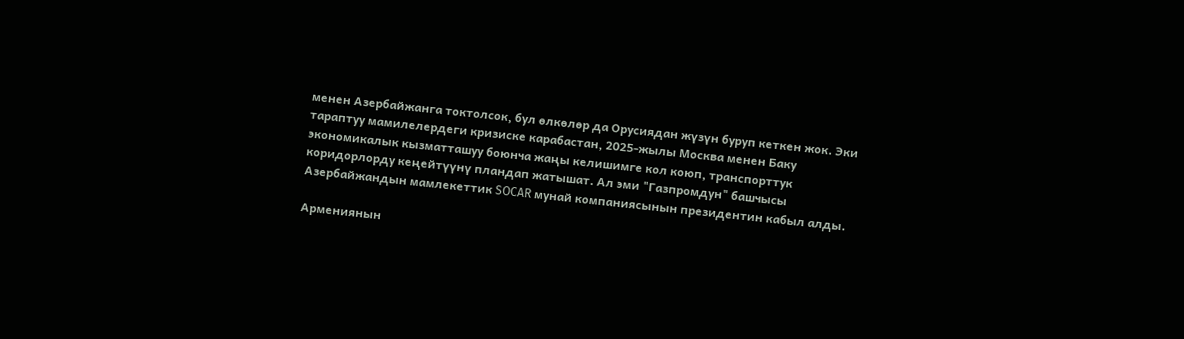менен Азербайжанга токтолсок, бул өлкөлөр да Орусиядан жүзүн буруп кеткен жок. Эки тараптуу мамилелердеги кризиске карабастан, 2025-жылы Москва менен Баку экономикалык кызматташуу боюнча жаңы келишимге кол коюп, транспорттук коридорлорду кеңейтүүнү пландап жатышат. Ал эми "Газпромдун" башчысы Азербайжандын мамлекеттик SOCAR мунай компаниясынын президентин кабыл алды.

Армениянын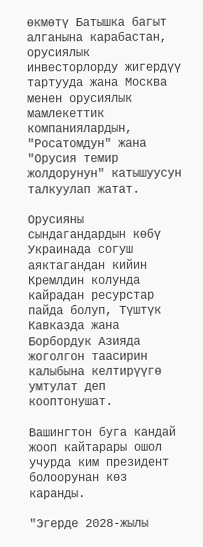өкмөтү Батышка багыт алганына карабастан, орусиялык инвесторлорду жигердүү тартууда жана Москва менен орусиялык мамлекеттик компаниялардын, "Росатомдун" жана "Орусия темир жолдорунун" катышуусун талкуулап жатат.

Орусияны сындагандардын көбү Украинада согуш аяктагандан кийин Кремлдин колунда кайрадан ресурстар пайда болуп, Түштүк Кавказда жана Борбордук Азияда жоголгон таасирин калыбына келтирүүгө умтулат деп кооптонушат.

Вашингтон буга кандай жооп кайтарары ошол учурда ким президент болоорунан көз каранды.

"Эгерде 2028-жылы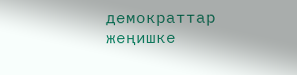демократтар жеңишке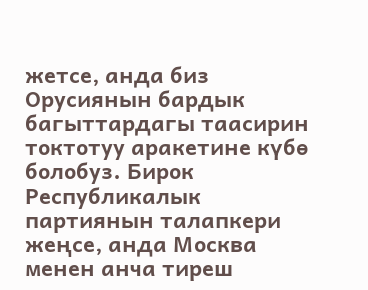жетсе, анда биз Орусиянын бардык багыттардагы таасирин токтотуу аракетине күбө болобуз. Бирок Республикалык партиянын талапкери жеңсе, анда Москва менен анча тиреш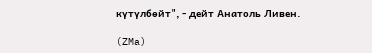күтүлбөйт", - дейт Анатоль Ливен.

(ZMa)